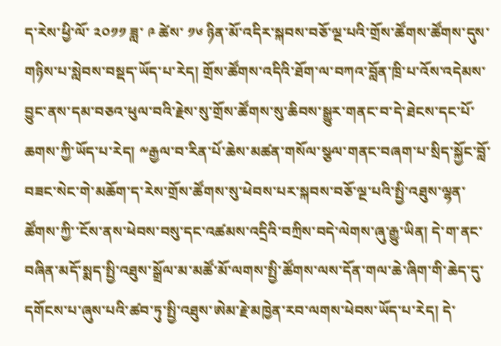ད་རེས་ཕྱི་ལོ་ ༢༠༡༡ ཟླ་ ༩ ཚེས་ ༡༦ ཉིན་མོ་འདིར་སྐབས་བཅོ་ལྔ་པའི་གྲོས་ཚོགས་ཚོགས་དུས་གཉིས་པ་སླེབས་བསྡད་ཡོད་པ་རེད། གྲོས་ཚོགས་འདིའི་ཐོག་ལ་བཀའ་བློན་ཁྲི་པ་འོས་འདེམས་བྱུང་ནས་དམ་བཅའ་ཕུལ་བའི་རྗེས་སུ་གྲོས་ཚོགས་སུ་ཆིབས་སྒྱུར་གནང་བ་དེ་ཐེངས་དང་པོ་ཆགས་ཀྱི་ཡོད་པ་རེད། ༸རྒྱལ་བ་རིན་པོ་ཆེས་མཚན་གསོལ་སྩལ་གནང་བཞག་པ་སྲིད་སྐྱོང་བློ་བཟང་སེང་གེ་མཆོག་ད་རེས་གྲོས་ཚོགས་སུ་ཕེབས་པར་སྐབས་བཅོ་ལྔ་པའི་སྤྱི་འཐུས་ལྷན་ཚོགས་ཀྱི་་ངོས་ནས་ཕེབས་བསུ་དང་འཚམས་འདྲིའི་བཀྲིས་བདེ་ལེགས་ཞུ་རྒྱུ་ཡིན། དེ་ག་ནང་བཞིན་མདོ་སྨད་སྤྱི་འཐུས་སྒྲོལ་མ་མཚོ་མོ་ལགས་སྤྱི་ཚོགས་ལས་དོན་གལ་ཆེ་ཞིག་གི་ཆེད་དུ་དགོངས་པ་ཞུས་པའི་ཚབ་ཏུ་སྤྱི་འཐུས་ཨེམ་རྗེ་མཁྱེན་རབ་ལགས་ཕེབས་ཡོད་པ་རེད། དེ་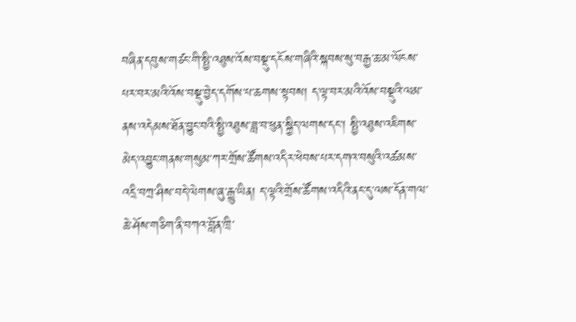བཞིན་དབུས་གཙང་གི་སྤྱི་འཐུས་འོས་བསྡུ་དངོས་གཞིའི་སྐབས་སུ་བརྒྱ་ཆ་མ་ལོངས་པར་བར་མའི་འོས་བསྡུ་བྱེད་དགོས་པ་ཆགས་སྟབས། ད་ལྟ་བར་མའི་འོས་བསྡུའི་ལམ་ནས་འདེམས་ཐོན་བྱུང་བའི་སྤྱི་འཐུས་ཟླ་བ་ཕུན་སྐྱིད་ལགས་དང་། སྤྱི་འཐུས་འཇིགས་མེད་འབྱུང་གནས་གསུམ་ཀར་གྲོས་ཚོགས་འདིར་ཕེབས་པར་དགའ་བསུའི་འཚམས་འདྲི་བཀྲ་ཤིས་བདེ་ལེགས་ཞུ་རྒྱུ་ཡིན། ད་ལྟའི་གྲོས་ཚོགས་འདིའི་ནང་དུ་ལས་དོན་གལ་ཆེ་ཤོས་གཅིག་ནི་བཀའ་བློན་ཁྲི་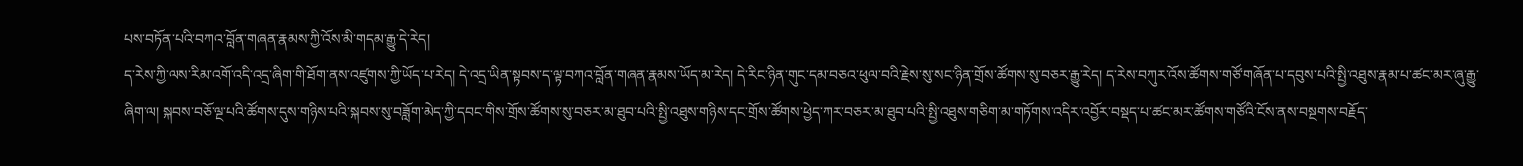པས་བཏོན་པའི་བཀའ་བློན་གཞན་རྣམས་ཀྱི་འོས་མི་གདམ་རྒྱུ་དེ་རེད།
ད་རེས་ཀྱི་ལས་རིམ་འགོ་འདི་འདྲ་ཞིག་གི་ཐོག་ནས་འཛུགས་ཀྱི་ཡོད་པ་རེད། དེ་འདྲ་ཡིན་སྟབས་ད་ལྟ་བཀའ་བློན་གཞན་རྣམས་ཡོད་མ་རེད། དེ་རིང་ཉིན་གུང་དམ་བཅའ་ཕུལ་བའི་རྗེས་སུ་སང་ཉིན་གྲོས་ཚོགས་སུ་བཅར་རྒྱུ་རེད། ད་རེས་བཀུར་འོས་ཚོགས་གཙོ་གཞོན་པ་དབུས་པའི་སྤྱི་འཐུས་རྣམ་པ་ཚང་མར་ཞུ་རྒྱུ་ཞིག་ལ། སྐབས་བཅོ་ལྔ་པའི་ཚོགས་དུས་གཉིས་པའི་སྐབས་སུ་བཟློག་མེད་ཀྱི་དབང་གིས་གྲོས་ཚོགས་སུ་བཅར་མ་ཐུབ་པའི་སྤྱི་འཐུས་གཉིས་དང་གྲོས་ཚོགས་ཕྱེད་ཀར་བཅར་མ་ཐུབ་པའི་སྤྱི་འཐུས་གཅིག་མ་གཏོགས་འདིར་འབྱོར་བསྡད་པ་ཚང་མར་ཚོགས་གཙོའི་ངོས་ནས་བསྔགས་བརྗོད་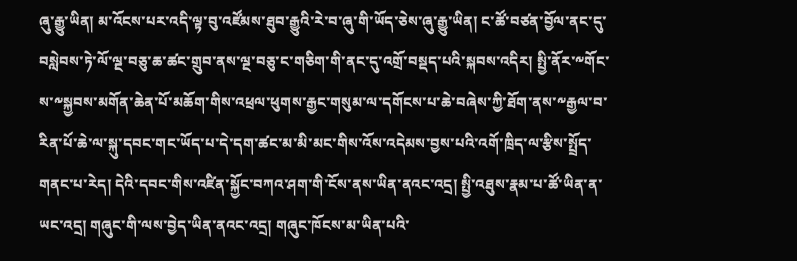ཞུ་རྒྱུ་ཡིན། མ་འོངས་པར་འདི་ལྟ་བུ་འཛོམས་ཐུབ་རྒྱུའི་རེ་བ་ཞུ་གི་ཡོད་ཅེས་ཞུ་རྒྱུ་ཡིན། ང་ཚོ་བཙན་བྱོལ་ནང་དུ་བསླེབས་ཏེ་ལོ་ལྔ་བཅུ་ཆ་ཚང་གྲུབ་ནས་ལྔ་བཅུ་ང་གཅིག་གི་ནང་དུ་འགྲོ་བསྡད་པའི་སྐབས་འདིར། སྤྱི་ནོར་༸གོང་ས་༸སྐྱབས་མགོན་ཆེན་པོ་མཆོག་གིས་འཕྲལ་ཕུགས་རྒྱང་གསུམ་ལ་དགོངས་པ་ཆེ་བཞེས་ཀྱི་ཐོག་ནས་༸རྒྱལ་བ་རིན་པོ་ཆེ་ལ་སྐུ་དབང་གང་ཡོད་པ་དེ་དག་ཚང་མ་མི་མང་གིས་འོས་འདེམས་བྱས་པའི་འགོ་ཁྲིད་ལ་རྩིས་སྤྲོད་གནང་པ་རེད། དེའི་དབང་གིས་འཛིན་སྐྱོང་བཀའ་ཤག་གི་ངོས་ནས་ཡིན་ནའང་འདྲ། སྤྱི་འཐུས་རྣམ་པ་ཚོ་ཡིན་ན་ཡང་འདྲ། གཞུང་གི་ལས་བྱེད་ཡིན་ནའང་འདྲ། གཞུང་ཁོངས་མ་ཡིན་པའི་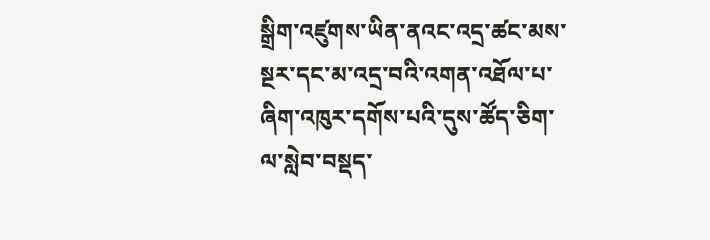སྒྲིག་འཛུགས་ཡིན་ནའང་འདྲ་ཚང་མས་སྔར་དང་མ་འདྲ་བའི་འགན་འཐོལ་པ་ཞིག་འཁུར་དགོས་པའི་དུས་ཚོད་ཅིག་ལ་སླེབ་བསྡད་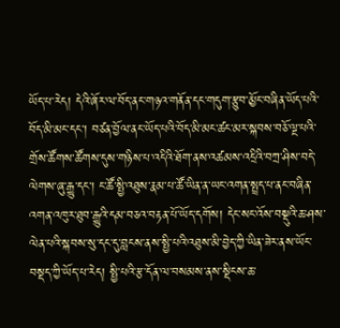ཡོད་པ་རེད། དེའི་ཞོར་ལ་བོད་ནང་གཉའ་གནོན་དང་གདུག་རྩུབ་མྱོང་བཞིན་ཡོད་པའི་བོད་མི་མང་དང་། བཙན་བྱོལ་ནང་ཡོད་པའི་བོད་མི་མང་ཚང་མར་སྐབས་བཅོ་ལྔ་པའི་གྲོས་ཚོགས་ཚོགས་དུས་གཉིས་པ་འདིའི་ཐོག་ནས་འཚམས་འདྲིའི་བཀྲ་ཤིས་བདེ་ལེགས་ཞུ་རྒྱུ་དང་། ང་ཚོ་སྤྱི་འཐུས་རྣམ་པ་ཚོ་ཡིན་ན་ཡང་འགན་སྤྲད་པ་ནང་བཞིན་འགན་འཁུར་ཐུབ་རྒྱུའི་དམ་བཅའ་བརྟན་པོ་ཡོད་དགོས། དེང་སང་འོས་བསྡུའི་ཆ་ཤས་ལེན་པའི་སྐབས་སུ་དང་དུ་བླངས་ནས་སྤྱི་པའི་འཐུས་མི་བྱེད་ཀྱི་ཡིན་ཟེར་ནས་ཡོང་བསྡད་ཀྱི་ཡོད་པ་རེད། སྤྱི་པའི་རྩ་དོན་ལ་བསམས་ནས་སྡིངས་ཆ་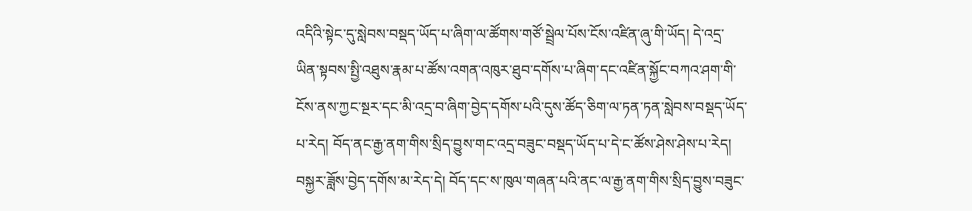འདིའི་སྟེང་དུ་སླེབས་བསྡད་ཡོད་པ་ཞིག་ལ་ཚོགས་གཙོ་སྦྲེལ་པོས་ངོས་འཛིན་ཞུ་གི་ཡོད། དེ་འདྲ་ཡིན་སྟབས་སྤྱི་འཐུས་རྣམ་པ་ཚོས་འགན་འཁུར་ཐུབ་དགོས་པ་ཞིག་དང་འཛིན་སྐྱོང་བཀའ་ཤག་གི་ངོས་ནས་ཀྱང་སྔར་དང་མི་འདྲ་བ་ཞིག་བྱེད་དགོས་པའི་དུས་ཚོད་ཅིག་ལ་ཏན་ཏན་སླེབས་བསྡད་ཡོད་པ་རེད། བོད་ནང་རྒྱ་ནག་གིས་སྲིད་བྱུས་གང་འདྲ་བཟུང་བསྡད་ཡོད་པ་དེ་ང་ཚོས་ཤེས་ཤེས་པ་རེད། བསྐྱར་ཟློས་བྱེད་དགོས་མ་རེད་དེ། བོད་དང་ས་ཁུལ་གཞན་པའི་ནང་ལ་རྒྱ་ནག་གིས་སྲིད་བྱུས་བཟུང་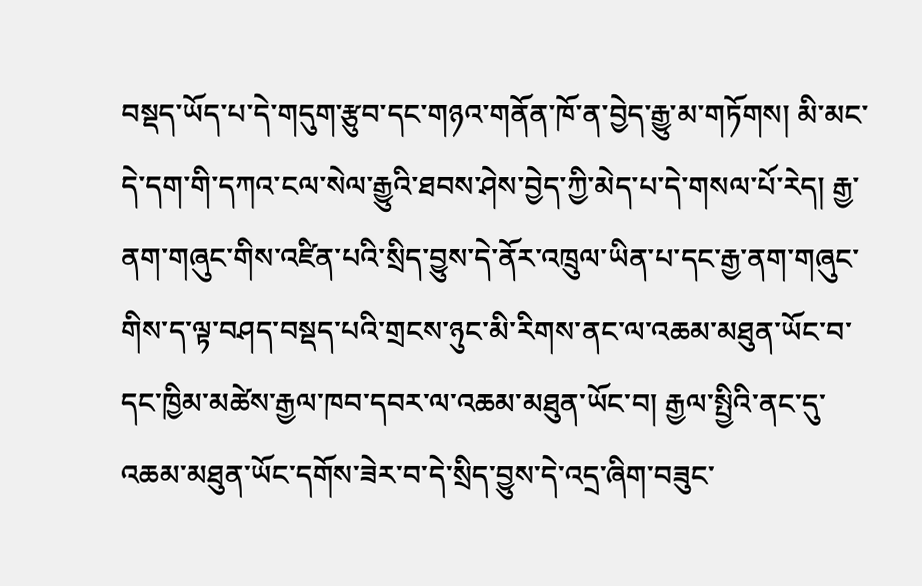བསྡད་ཡོད་པ་དེ་གདུག་རྩུབ་དང་གཉའ་གནོན་ཁོ་ན་བྱེད་རྒྱུ་མ་གཏོགས། མི་མང་དེ་དག་གི་དཀའ་ངལ་སེལ་རྒྱུའི་ཐབས་ཤེས་བྱེད་ཀྱི་མེད་པ་དེ་གསལ་པོ་རེད། རྒྱ་ནག་གཞུང་གིས་འཛིན་པའི་སྲིད་བྱུས་དེ་ནོར་འཁྲུལ་ཡིན་པ་དང་རྒྱ་ནག་གཞུང་གིས་ད་ལྟ་བཤད་བསྡད་པའི་གྲངས་ཉུང་མི་རིགས་ནང་ལ་འཆམ་མཐུན་ཡོང་བ་དང་ཁྱིམ་མཚེས་རྒྱལ་ཁབ་དབར་ལ་འཆམ་མཐུན་ཡོང་བ། རྒྱལ་སྤྱིའི་ནང་དུ་འཆམ་མཐུན་ཡོང་དགོས་ཟེར་བ་དེ་སྲིད་བྱུས་དེ་འདྲ་ཞིག་བཟུང་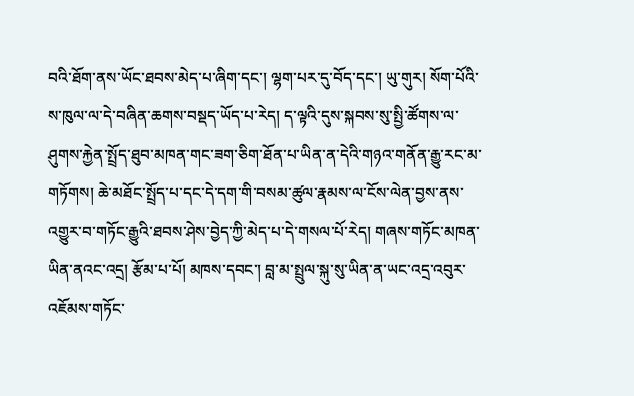བའི་ཐོག་ནས་ཡོང་ཐབས་མེད་པ་ཞིག་དང་། ལྷག་པར་དུ་བོད་དང་། ཡུ་གུར། སོག་པོའི་ས་ཁུལ་ལ་དེ་བཞིན་ཆགས་བསྡད་ཡོད་པ་རེད། ད་ལྟའི་དུས་སྐབས་སུ་སྤྱི་ཚོགས་ལ་ཤུགས་རྐྱེན་སྤྲོད་ཐུབ་མཁན་གང་ཟག་ཅིག་ཐོན་པ་ཡིན་ན་དེའི་གཉའ་གནོན་རྒྱུ་རང་མ་གཏོགས། ཆེ་མཐོང་སྤྲོད་པ་དང་དེ་དག་གི་བསམ་ཚུལ་རྣམས་ལ་ངོས་ལེན་བྱས་ནས་འགྱུར་བ་གཏོང་རྒྱུའི་ཐབས་ཤེས་བྱེད་ཀྱི་མེད་པ་དེ་གསལ་པོ་རེད། གཞས་གཏོང་མཁན་ཡིན་ནའང་འདྲ། རྩོམ་པ་པོ། མཁས་དབང་། བླ་མ་སྤྲུལ་སྐུ་སུ་ཡིན་ན་ཡང་འདྲ་འབུར་འཇོམས་གཏོང་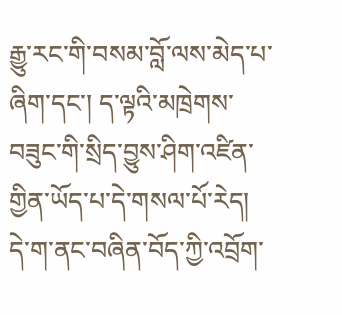རྒྱུ་རང་གི་བསམ་བློ་ལས་མེད་པ་ཞིག་དང་། ད་ལྟའི་མཁྲེགས་བཟུང་གི་སྲིད་བྱུས་ཤིག་འཛིན་གྱིན་ཡོད་པ་དེ་གསལ་པོ་རེད། དེ་ག་ནང་བཞིན་བོད་ཀྱི་འབྲོག་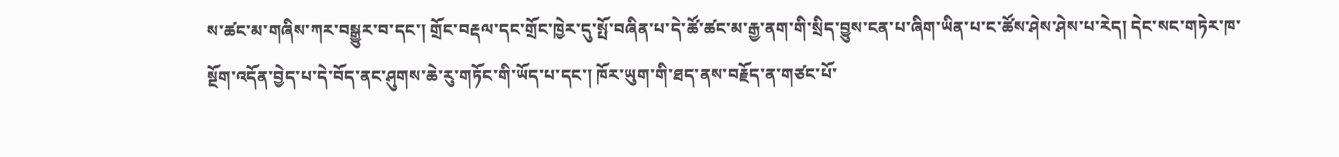ས་ཚང་མ་གཞིས་ཀར་བསྒྱུར་བ་དང་། གྲོང་བརྡལ་དང་གྲོང་ཁྱེར་དུ་སྤོ་བཞིན་པ་དེ་ཚོ་ཚང་མ་རྒྱ་ནག་གི་སྲིད་བྱུས་ངན་པ་ཞིག་ཡིན་པ་ང་ཚོས་ཤེས་ཤེས་པ་རེད། དེང་སང་གཏེར་ཁ་སྔོག་འདོན་བྱེད་པ་དེ་བོད་ནང་ཤུགས་ཆེ་རུ་གཏོང་གི་ཡོད་པ་དང་། ཁོར་ཡུག་གི་ཐད་ནས་བརྗོད་ན་གཙང་པོ་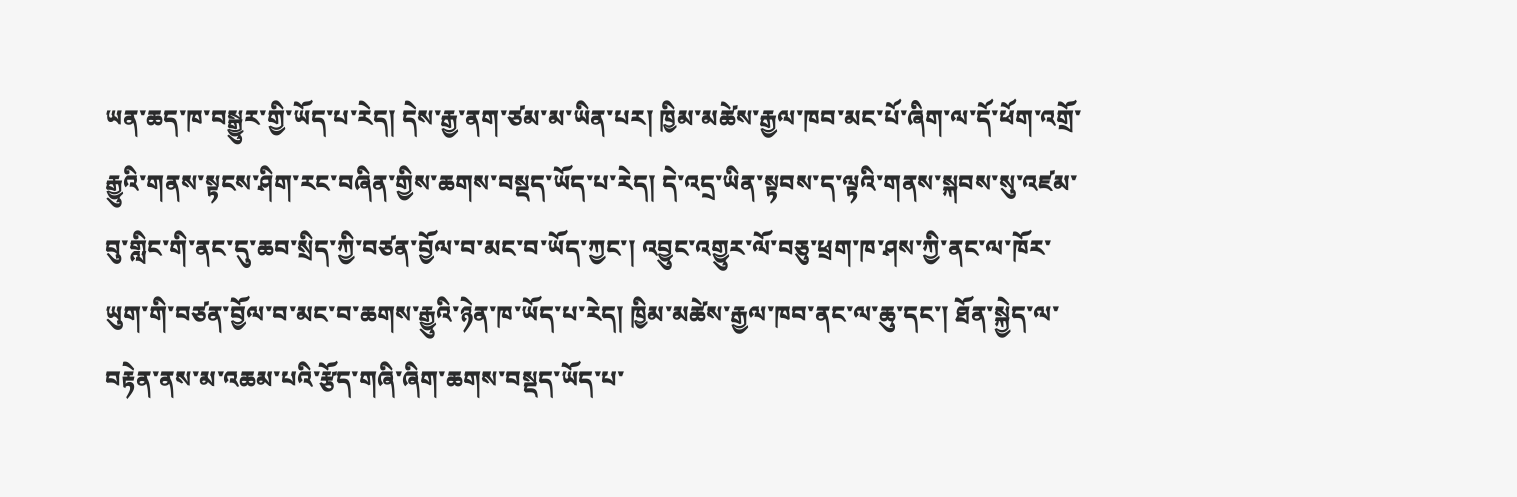ཡན་ཆད་ཁ་བསྒྱུར་གྱི་ཡོད་པ་རེད། དེས་རྒྱ་ནག་ཙམ་མ་ཡིན་པར། ཁྱིམ་མཚེས་རྒྱལ་ཁབ་མང་པོ་ཞིག་ལ་དོ་ཕོག་འགྲོ་རྒྱུའི་གནས་སྟངས་ཤིག་རང་བཞིན་གྱིས་ཆགས་བསྡད་ཡོད་པ་རེད། དེ་འདྲ་ཡིན་སྟབས་ད་ལྟའི་གནས་སྐབས་སུ་འཛམ་བུ་གླིང་གི་ནང་དུ་ཆབ་སྲིད་ཀྱི་བཙན་བྱོལ་བ་མང་བ་ཡོད་ཀྱང་། འབྱུང་འགྱུར་ལོ་བཅུ་ཕྲག་ཁ་ཤས་ཀྱི་ནང་ལ་ཁོར་ཡུག་གི་བཙན་བྱོལ་བ་མང་བ་ཆགས་རྒྱུའི་ཉེན་ཁ་ཡོད་པ་རེད། ཁྱིམ་མཚེས་རྒྱལ་ཁབ་ནང་ལ་ཆུ་དང་། ཐོན་སྐྱེད་ལ་བརྟེན་ནས་མ་འཆམ་པའི་རྩོད་གཞི་ཞིག་ཆགས་བསྡད་ཡོད་པ་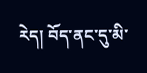རེད། བོད་ནང་དུ་མི་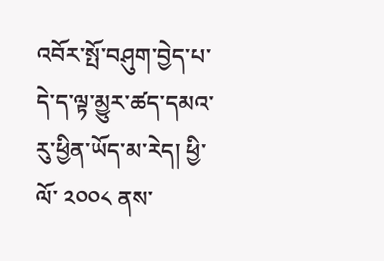འབོར་སྤོ་བཤུག་བྱེད་པ་དེ་ད་ལྟ་མྱུར་ཚད་དམའ་རུ་ཕྱིན་ཡོད་མ་རེད། ཕྱི་ལོ་ ༢༠༠༨ ནས་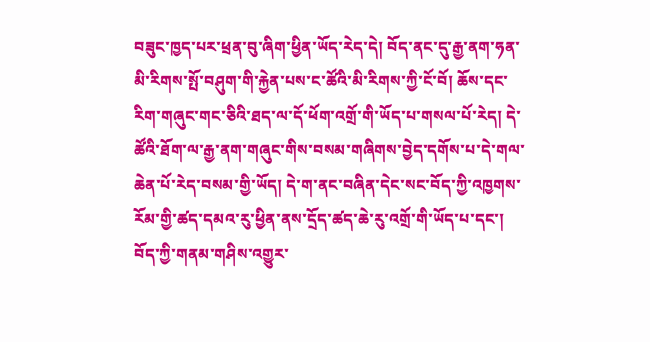བཟུང་ཁྱད་པར་ཕྲན་བུ་ཞིག་ཕྱིན་ཡོད་རེད་དེ། བོད་ནང་དུ་རྒྱ་ནག་ཧན་མི་རིགས་སྤོ་བཤུག་གི་རྐྱེན་པས་ང་ཚོའི་མི་རིགས་ཀྱི་ངོ་བོ། ཆོས་དང་རིག་གཞུང་གང་ཅིའི་ཐད་ལ་དོ་ཕོག་འགྲོ་གི་ཡོད་པ་གསལ་པོ་རེད། དེ་ཚོའི་ཐོག་ལ་རྒྱ་ནག་གཞུང་གིས་བསམ་གཞིགས་བྱེད་དགོས་པ་དེ་གལ་ཆེན་པོ་རེད་བསམ་གྱི་ཡོད། དེ་ག་ནང་བཞིན་དེང་སང་བོད་ཀྱི་འཁྱགས་རོམ་གྱི་ཚད་དམའ་རུ་ཕྱིན་ནས་དྲོད་ཚད་ཆེ་རུ་འགྲོ་གི་ཡོད་པ་དང་། བོད་ཀྱི་གནམ་གཤིས་འགྱུར་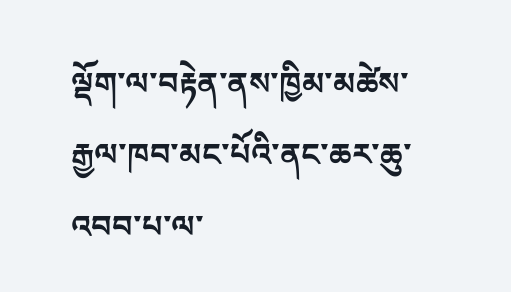ལྡོག་ལ་བརྟེན་ནས་ཁྱིམ་མཚེས་རྒྱལ་ཁབ་མང་པོའི་ནང་ཆར་ཆུ་འབབ་པ་ལ་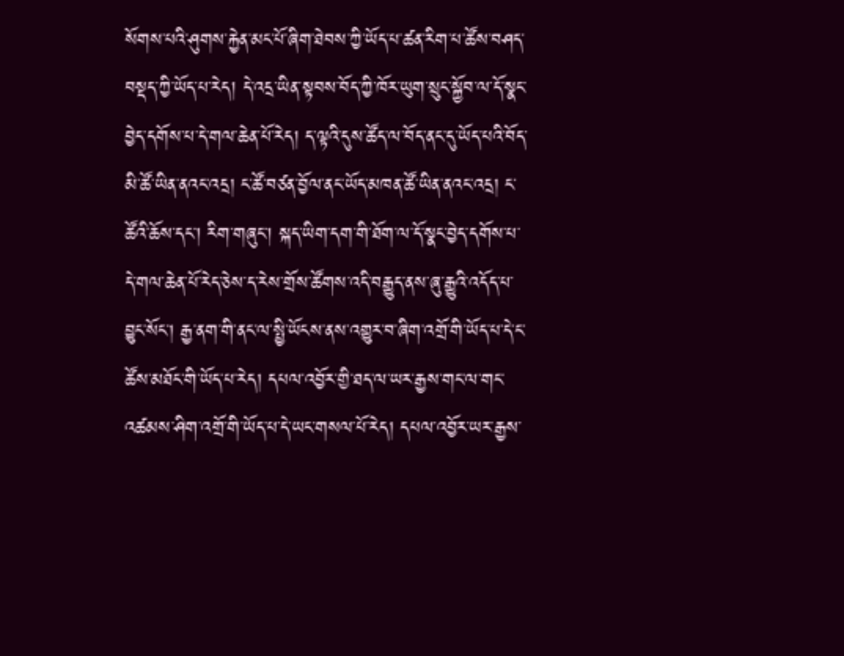སོགས་པའི་ཤུགས་རྐྱེན་མང་པོ་ཞིག་ཐེབས་ཀྱི་ཡོད་པ་ཚན་རིག་པ་ཚོས་བཤད་བསྡད་ཀྱི་ཡོད་པ་རེད། དེ་འདྲ་ཡིན་སྟབས་བོད་ཀྱི་ཁོར་ཡུག་སྲུང་སྐྱོབ་ལ་དོ་སྣང་བྱེད་དགོས་པ་དེ་གལ་ཆེན་པོ་རེད། ད་ལྟའི་དུས་ཚོད་ལ་བོད་ནང་དུ་ཡོད་པའི་བོད་མི་ཚོ་ཡིན་ནའང་འདྲ། ང་ཚོ་བཙན་བྱོལ་ནང་ཡོད་མཁན་ཚོ་ཡིན་ནའང་འདྲ། ང་ཚོའི་ཆོས་དང་། རིག་གཞུང་། སྐད་ཡིག་དག་གི་ཐོག་ལ་དོ་སྣང་བྱེད་དགོས་པ་དེ་གལ་ཆེན་པོ་རེད་ཅེས་ད་རེས་གྲོས་ཚོགས་འདི་བརྒྱུད་ནས་ཞུ་རྒྱུའི་འདོད་པ་བྱུང་སོང་། རྒྱ་ནག་གི་ནང་ལ་སྤྱི་ཡོངས་ནས་འགྱུར་བ་ཞིག་འགྲོ་གི་ཡོད་པ་དེ་ང་ཚོས་མཐོང་གི་ཡོད་པ་རེད། དཔལ་འབྱོར་གྱི་ཐད་ལ་ཡར་རྒྱས་གང་ལ་གང་འཚམས་ཤིག་འགྲོ་གི་ཡོད་པ་དེ་ཡང་གསལ་པོ་རེད། དཔལ་འབྱོར་ཡར་རྒྱས་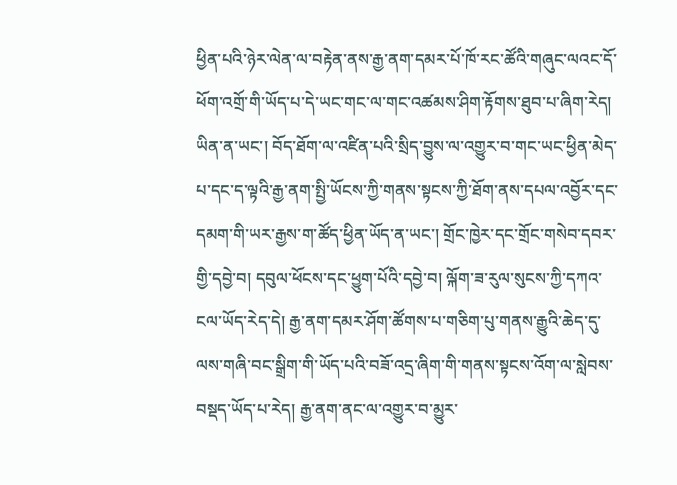ཕྱིན་པའི་ཉེར་ལེན་ལ་བརྟེན་ནས་རྒྱ་ནག་དམར་པོ་ཁོ་རང་ཚོའི་གཞུང་ལའང་དོ་ཕོག་འགྲོ་གི་ཡོད་པ་དེ་ཡང་གང་ལ་གང་འཚམས་ཤིག་རྟོགས་ཐུབ་པ་ཞིག་རེད། ཡིན་ན་ཡང་། བོད་ཐོག་ལ་འཛིན་པའི་སྲིད་བྱུས་ལ་འགྱུར་བ་གང་ཡང་ཕྱིན་མེད་པ་དང་ད་ལྟའི་རྒྱ་ནག་སྤྱི་ཡོངས་ཀྱི་གནས་སྟངས་ཀྱི་ཐོག་ནས་དཔལ་འབྱོར་དང་དམག་གི་ཡར་རྒྱས་ག་ཚོད་ཕྱིན་ཡོད་ན་ཡང་། གྲོང་ཁྱེར་དང་གྲོང་གསེབ་དབར་གྱི་དབྱེ་བ། དབུལ་ཕོངས་དང་ཕྱུག་པོའི་དབྱེ་བ། ལྐོག་ཟ་རུལ་སུངས་ཀྱི་དཀའ་ངལ་ཡོད་རེད་དེ། རྒྱ་ནག་དམར་ཤོག་ཚོགས་པ་གཅིག་པུ་གནས་རྒྱུའི་ཆེད་དུ་ལས་གཞི་བང་སྒྲིག་གི་ཡོད་པའི་བཟོ་འདྲ་ཞིག་གི་གནས་སྟངས་འོག་ལ་སླེབས་བསྡད་ཡོད་པ་རེད། རྒྱ་ནག་ནང་ལ་འགྱུར་བ་མྱུར་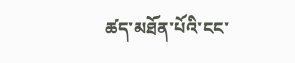ཚད་མཐོན་པོའི་ངང་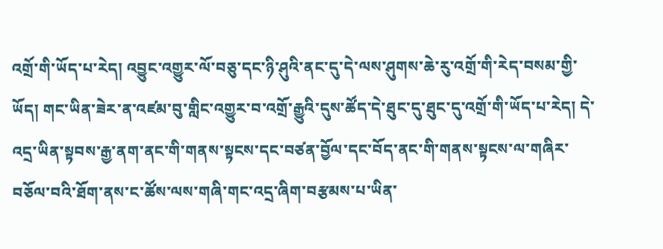འགྲོ་གི་ཡོད་པ་རེད། འབྱུང་འགྱུར་ལོ་བཅུ་དང་ཉི་ཤུའི་ནང་དུ་དེ་ལས་ཤུགས་ཆེ་རུ་འགྲོ་གི་རེད་བསམ་གྱི་ཡོད། གང་ཡིན་ཟེར་ན་འཛམ་བུ་གླིང་འགྱུར་བ་འགྲོ་རྒྱུའི་དུས་ཚོད་དེ་ཐུང་དུ་ཐུང་དུ་འགྲོ་གི་ཡོད་པ་རེད། དེ་འདྲ་ཡིན་སྟབས་རྒྱ་ནག་ནང་གི་གནས་སྟངས་དང་བཙན་བྱོལ་དང་བོད་ནང་གི་གནས་སྟངས་ལ་གཞིར་བཅོལ་བའི་ཐོག་ནས་ང་ཚོས་ལས་གཞི་གང་འདྲ་ཞིག་བརྩམས་པ་ཡིན་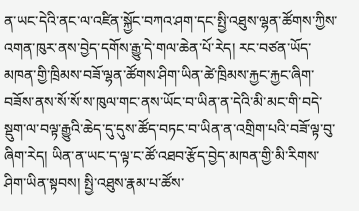ན་ཡང་དེའི་ནང་ལ་འཛིན་སྐྱོང་བཀའ་ཤག་དང་སྤྱི་འཐུས་ལྷན་ཚོགས་ཀྱིས་འགན་ཁུར་ནས་བྱེད་དགོས་རྒྱུ་དེ་གལ་ཆེན་པོ་རེད། རང་བཙན་ཡོད་མཁན་གྱི་ཁྲིམས་བཟོ་ལྷན་ཚོགས་ཤིག་ཡིན་ཚེ་ཁྲིམས་རྐྱང་རྐྱང་ཞིག་བཟོས་ནས་སོ་སོ་ས་ཁུལ་གང་ནས་ཡོང་བ་ཡིན་ན་དེའི་མི་མང་གི་བདེ་སྡུག་ལ་བལྟ་རྒྱུའི་ཆེད་དུ་དུས་ཚོད་བཏང་བ་ཡིན་ན་འགྲིག་པའི་བཟོ་ལྟ་བུ་ཞིག་རེད། ཡིན་ན་ཡང་ད་ལྟ་ང་ཚོ་འཐབ་རྩོད་བྱེད་མཁན་གྱི་མི་རིགས་ཤིག་ཡིན་སྟབས། སྤྱི་འཐུས་རྣམ་པ་ཚོས་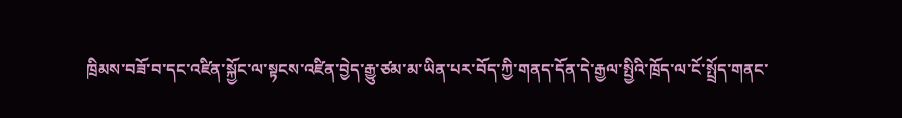ཁྲིམས་བཟོ་བ་དང་འཛིན་སྐྱོང་ལ་སྟངས་འཛིན་བྱེད་རྒྱུ་ཙམ་མ་ཡིན་པར་བོད་ཀྱི་གནད་དོན་དེ་རྒྱལ་སྤྱིའི་ཁྲོད་ལ་ངོ་སྤྲོད་གནང་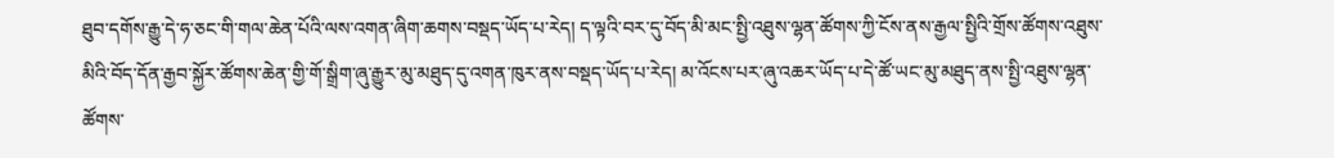ཐུབ་དགོས་རྒྱུ་དེ་ཧ་ཅང་གི་གལ་ཆེན་པོའི་ལས་འགན་ཞིག་ཆགས་བསྡད་ཡོད་པ་རེད། ད་ལྟའི་བར་དུ་བོད་མི་མང་སྤྱི་འཐུས་ལྷན་ཚོགས་ཀྱི་ངོས་ནས་རྒྱལ་སྤྱིའི་གྲོས་ཚོགས་འཐུས་མིའི་བོད་དོན་རྒྱབ་སྐྱོར་ཚོགས་ཆེན་གྱི་གོ་སྒྲིག་ཞུ་རྒྱུར་མུ་མཐུད་དུ་འགན་ཁུར་ནས་བསྡད་ཡོད་པ་རེད། མ་འོངས་པར་ཞུ་འཆར་ཡོད་པ་དེ་ཚོ་ཡང་མུ་མཐུད་ནས་སྤྱི་འཐུས་ལྷན་ཚོགས་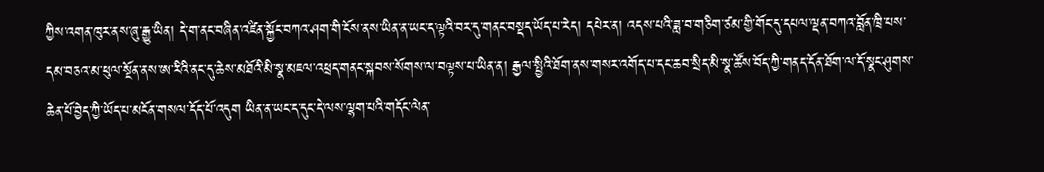ཀྱིས་འགན་ཁུར་ནས་ཞུ་རྒྱུ་ཡིན། དེ་ག་ནང་བཞིན་འཛིན་སྐྱོང་བཀའ་ཤག་གི་ངོས་ནས་ཡིན་ན་ཡང་ད་ལྟའི་བར་དུ་གནང་བསྡད་ཡོད་པ་རེད། དཔེར་ན། འདས་པའི་ཟླ་བ་གཅིག་ཙམ་གྱི་གོང་དུ་དཔལ་ལྡན་བཀའ་བློན་ཁྲི་པས་དམ་བཅའ་མ་ཕུལ་སྔོན་ནས་ཨ་རིའི་ནང་དུ་ཆེས་མཐོའི་མི་སྣ་མཇལ་འཕྲད་གནང་སྐབས་སོགས་ལ་བལྟས་པ་ཡིན་ན། རྒྱལ་སྤྱིའི་ཐོག་ནས་གསར་འགོད་པ་དང་ཆབ་སྲིད་མི་སྣ་ཚོས་བོད་ཀྱི་གནད་དོན་ཐོག་ལ་དོ་སྣང་ཤུགས་ཆེན་པོ་བྱེད་ཀྱི་ཡོད་པ་མངོན་གསལ་དོད་པོ་འདུག ཡིན་ན་ཡང་ད་དུང་དེ་ལས་ལྷག་པའི་གདོང་ལེན་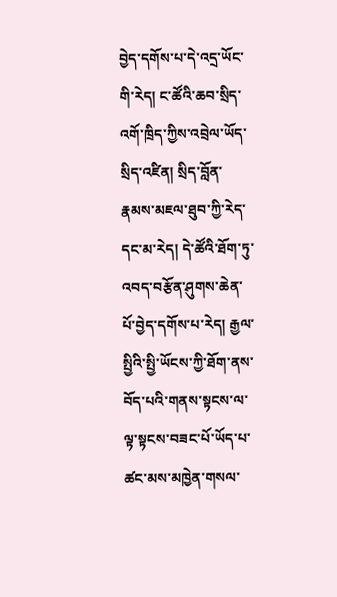བྱེད་དགོས་པ་དེ་འདྲ་ཡོང་གི་རེད། ང་ཚོའི་ཆབ་སྲིད་འགོ་ཁྲིད་ཀྱིས་འབྲེལ་ཡོད་སྲིད་འཛིན། སྲིད་བློན་རྣམས་མཇལ་ཐུབ་ཀྱི་རེད་དང་མ་རེད། དེ་ཚོའི་ཐོག་ཏུ་འབད་བརྩོན་ཤུགས་ཆེན་པོ་བྱེད་དགོས་པ་རེད། རྒྱལ་སྤྱིའི་སྤྱི་ཡོངས་ཀྱི་ཐོག་ནས་བོད་པའི་གནས་སྟངས་ལ་ལྟ་སྟངས་བཟང་པོ་ཡོད་པ་ཚང་མས་མཁྱེན་གསལ་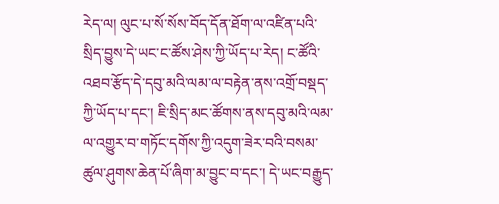རེད་ལ། ལུང་པ་སོ་སོས་བོད་དོན་ཐོག་ལ་འཛིན་པའི་སྲིད་བྱུས་དེ་ཡང་ང་ཚོས་ཤེས་ཀྱི་ཡོད་པ་རེད། ང་ཚོའི་འཐབ་རྩོད་དེ་དབུ་མའི་ལམ་ལ་བརྟེན་ནས་འགྲོ་བསྡད་ཀྱི་ཡོད་པ་དང་། ཇི་སྲིད་མང་ཚོགས་ནས་དབུ་མའི་ལམ་ལ་འགྱུར་བ་གཏོང་དགོས་ཀྱི་འདུག་ཟེར་བའི་བསམ་ཚུལ་ཤུགས་ཆེན་པོ་ཞིག་མ་བྱུང་བ་དང་། དེ་ཡང་བརྒྱུད་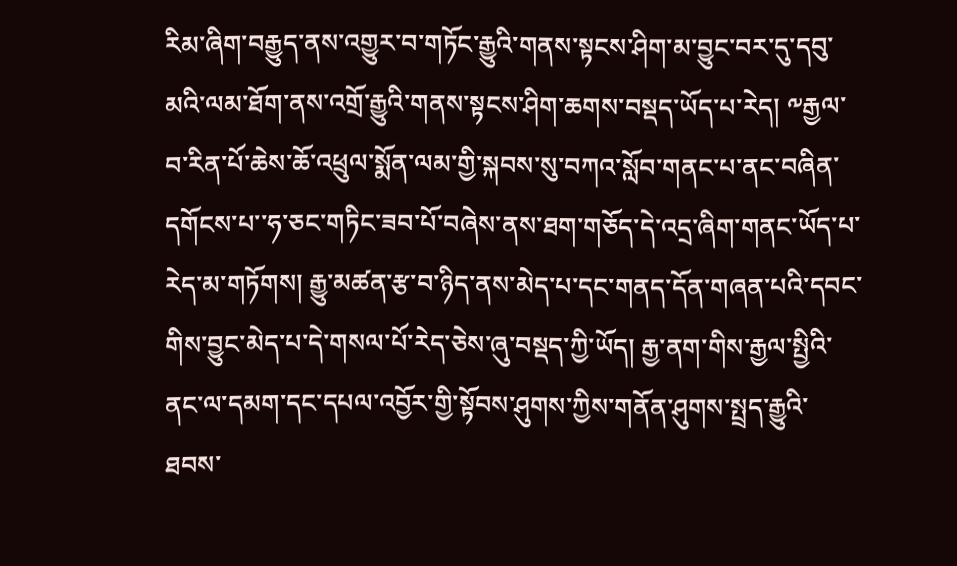རིམ་ཞིག་བརྒྱུད་ནས་འགྱུར་བ་གཏོང་རྒྱུའི་གནས་སྟངས་ཤིག་མ་བྱུང་བར་དུ་དབུ་མའི་ལམ་ཐོག་ནས་འགྲོ་རྒྱུའི་གནས་སྟངས་ཤིག་ཆགས་བསྡད་ཡོད་པ་རེད། ༸རྒྱལ་བ་རིན་པོ་ཆེས་ཆོ་འཕྲུལ་སྨོན་ལམ་གྱི་སྐབས་སུ་བཀའ་སློབ་གནང་པ་ནང་བཞིན་དགོངས་པ་་ཧ་ཅང་གཏིང་ཟབ་པོ་བཞེས་ནས་ཐག་གཅོད་དེ་འདྲ་ཞིག་གནང་ཡོད་པ་རེད་མ་གཏོགས། རྒྱུ་མཚན་རྩ་བ་ཉིད་ནས་མེད་པ་དང་གནད་དོན་གཞན་པའི་དབང་གིས་བྱུང་མེད་པ་དེ་གསལ་པོ་རེད་ཅེས་ཞུ་བསྡད་ཀྱི་ཡོད། རྒྱ་ནག་གིས་རྒྱལ་སྤྱིའི་ནང་ལ་དམག་དང་དཔལ་འབྱོར་གྱི་སྟོབས་ཤུགས་ཀྱིས་གནོན་ཤུགས་སྤྲད་རྒྱུའི་ཐབས་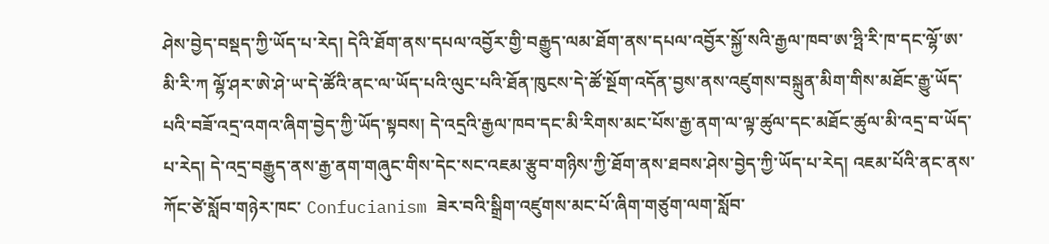ཤེས་བྱེད་བསྡད་ཀྱི་ཡོད་པ་རེད། དེའི་ཐོག་ནས་དཔལ་འབྱོར་གྱི་བརྒྱུད་ལམ་ཐོག་ནས་དཔལ་འབྱོར་སྐྱོ་སའི་རྒྱལ་ཁབ་ཨ་ཧྤི་རི་ཁ་དང་ལྷོ་ཨ་མི་རི་ཀ ལྷོ་ཤར་ཨེ་ཤེ་ཡ་དེ་ཚོའི་ནང་ལ་ཡོད་པའི་ལུང་པའི་ཐོན་ཁུངས་དེ་ཚོ་སྔོག་འདོན་བྱས་ནས་འཛུགས་བསྐྲུན་མིག་གིས་མཐོང་རྒྱུ་ཡོད་པའི་བཟོ་འདྲ་འགའ་ཞིག་བྱེད་ཀྱི་ཡོད་སྟབས། དེ་འདྲའི་རྒྱལ་ཁབ་དང་མི་རིགས་མང་པོས་རྒྱ་ནག་ལ་ལྟ་ཚུལ་དང་མཐོང་ཚུལ་མི་འདྲ་བ་ཡོད་པ་རེད། དེ་འདྲ་བརྒྱུད་ནས་རྒྱ་ནག་གཞུང་གིས་དེང་སང་འཇམ་རྩུབ་གཉིས་ཀྱི་ཐོག་ནས་ཐབས་ཤེས་བྱེད་ཀྱི་ཡོད་པ་རེད། འཇམ་པོའི་ནང་ནས་ཀོང་ཙེ་སློབ་གཉེར་ཁང་ Confucianism ཟེར་བའི་སྒྲིག་འཛུགས་མང་པོ་ཞིག་གཙུག་ལག་སློབ་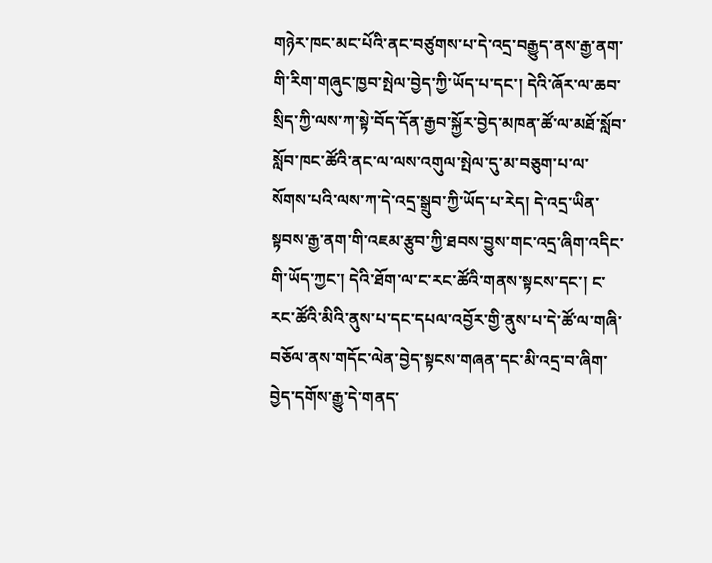གཉེར་ཁང་མང་པོའི་ནང་བཙུགས་པ་དེ་འདྲ་བརྒྱུད་ནས་རྒྱ་ནག་གི་རིག་གཞུང་ཁྱབ་སྤེལ་བྱེད་ཀྱི་ཡོད་པ་དང་། དེའི་ཞོར་ལ་ཆབ་སྲིད་ཀྱི་ལས་ཀ་སྟེ་བོད་དོན་རྒྱབ་སྐྱོར་བྱེད་མཁན་ཚོ་ལ་མཐོ་སློབ་སློབ་ཁང་ཚོའི་ནང་ལ་ལས་འགུལ་སྤེལ་དུ་མ་བཅུག་པ་ལ་སོགས་པའི་ལས་ཀ་དེ་འདྲ་སྒྲུབ་ཀྱི་ཡོད་པ་རེད། དེ་འདྲ་ཡིན་སྟབས་རྒྱ་ནག་གི་འཇམ་རྩུབ་ཀྱི་ཐབས་བྱུས་གང་འདྲ་ཞིག་འདིང་གི་ཡོད་ཀྱང་། དེའི་ཐོག་ལ་ང་རང་ཚོའི་གནས་སྟངས་དང་། ང་རང་ཚོའི་མིའི་ནུས་པ་དང་དཔལ་འབྱོར་གྱི་ནུས་པ་དེ་ཚོ་ལ་གཞི་བཅོལ་ནས་གདོང་ལེན་བྱེད་སྟངས་གཞན་དང་མི་འདྲ་བ་ཞིག་བྱེད་དགོས་རྒྱུ་དེ་གནད་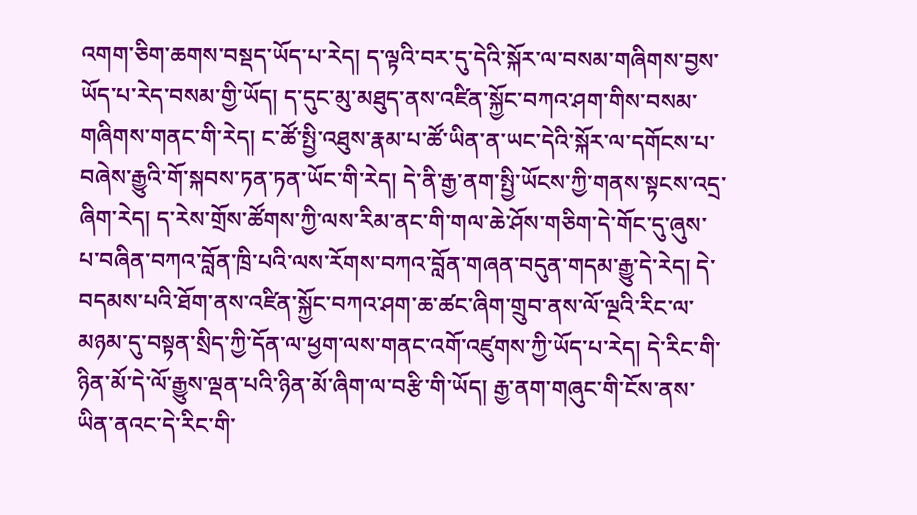འགག་ཅིག་ཆགས་བསྡད་ཡོད་པ་རེད། ད་ལྟའི་བར་དུ་དེའི་སྐོར་ལ་བསམ་གཞིགས་བྱས་ཡོད་པ་རེད་བསམ་གྱི་ཡོད། ད་དུང་མུ་མཐུད་ནས་འཛིན་སྐྱོང་བཀའ་ཤག་གིས་བསམ་གཞིགས་གནང་གི་རེད། ང་ཚོ་སྤྱི་འཐུས་རྣམ་པ་ཚོ་ཡིན་ན་ཡང་དེའི་སྐོར་ལ་དགོངས་པ་བཞེས་རྒྱུའི་གོ་སྐབས་ཏན་ཏན་ཡོང་གི་རེད། དེ་ནི་རྒྱ་ནག་སྤྱི་ཡོངས་ཀྱི་གནས་སྟངས་འདྲ་ཞིག་རེད། ད་རེས་གྲོས་ཚོགས་ཀྱི་ལས་རིམ་ནང་གི་གལ་ཆེ་ཤོས་གཅིག་དེ་གོང་དུ་ཞུས་པ་བཞིན་བཀའ་བློན་ཁྲི་པའི་ལས་རོགས་བཀའ་བློན་གཞན་བདུན་གདམ་རྒྱུ་དེ་རེད། དེ་བདམས་པའི་ཐོག་ནས་འཛིན་སྐྱོང་བཀའ་ཤག་ཆ་ཚང་ཞིག་གྲུབ་ནས་ལོ་ལྔའི་རིང་ལ་མཉམ་དུ་བསྟན་སྲིད་ཀྱི་དོན་ལ་ཕྱག་ལས་གནང་འགོ་འཛུགས་ཀྱི་ཡོད་པ་རེད། དེ་རིང་གི་ཉིན་མོ་དེ་ལོ་རྒྱུས་ལྡན་པའི་ཉིན་མོ་ཞིག་ལ་བརྩི་གི་ཡོད། རྒྱ་ནག་གཞུང་གི་ངོས་ནས་ཡིན་ནའང་དེ་རིང་གི་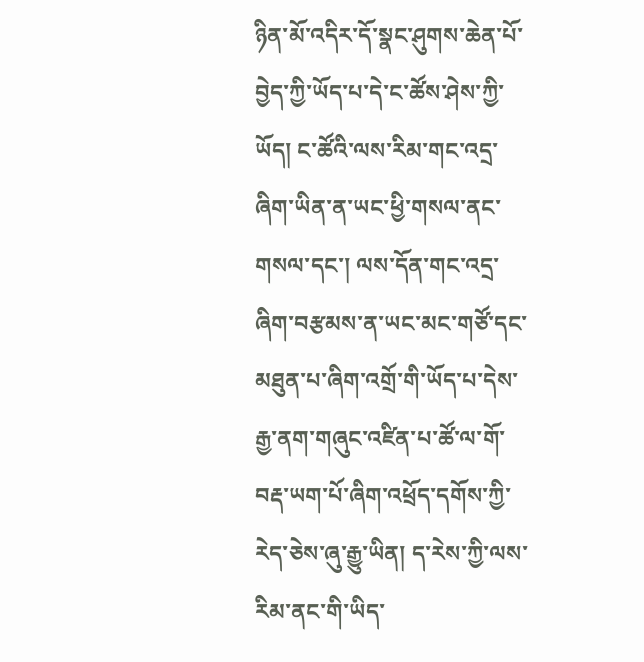ཉིན་མོ་འདིར་དོ་སྣང་ཤུགས་ཆེན་པོ་བྱེད་ཀྱི་ཡོད་པ་དེ་ང་ཚོས་ཤེས་ཀྱི་ཡོད། ང་ཚོའི་ལས་རིམ་གང་འདྲ་ཞིག་ཡིན་ན་ཡང་ཕྱི་གསལ་ནང་གསལ་དང་། ལས་དོན་གང་འདྲ་ཞིག་བརྩམས་ན་ཡང་མང་གཙོ་དང་མཐུན་པ་ཞིག་འགྲོ་གི་ཡོད་པ་དེས་རྒྱ་ནག་གཞུང་འཛིན་པ་ཚོ་ལ་གོ་བརྡ་ཡག་པོ་ཞིག་འཕྲོད་དགོས་ཀྱི་རེད་ཅེས་ཞུ་རྒྱུ་ཡིན། ད་རེས་ཀྱི་ལས་རིམ་ནང་གི་ཡིད་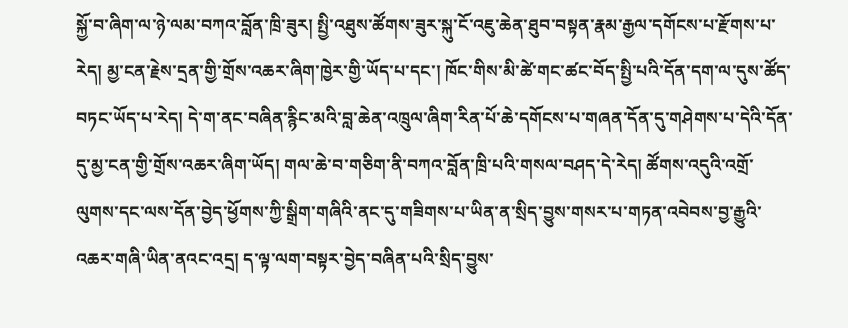སྐྱོ་བ་ཞིག་ལ་ཉེ་ལམ་བཀའ་བློན་ཁྲི་ཟུར། སྤྱི་འཐུས་ཚོགས་ཟུར་སྐུ་ངོ་འཇུ་ཆེན་ཐུབ་བསྟན་རྣམ་རྒྱལ་དགོངས་པ་རྫོགས་པ་རེད། མྱ་ངན་རྗེས་དྲན་གྱི་གྲོས་འཆར་ཞིག་ཁྱེར་གྱི་ཡོད་པ་དང་། ཁོང་གིས་མི་ཚེ་གང་ཚང་བོད་སྤྱི་པའི་དོན་དག་ལ་དུས་ཚོད་བཏང་ཡོད་པ་རེད། དེ་ག་ནང་བཞིན་རྙིང་མའི་བླ་ཆེན་འཁྲུལ་ཞིག་རིན་པོ་ཆེ་དགོངས་པ་གཞན་དོན་དུ་གཤེགས་པ་དེའི་དོན་དུ་མྱ་ངན་གྱི་གྲོས་འཆར་ཞིག་ཡོད། གལ་ཆེ་བ་གཅིག་ནི་བཀའ་བློན་ཁྲི་པའི་གསལ་བཤད་དེ་རེད། ཚོགས་འདུའི་འགྲོ་ལུགས་དང་ལས་དོན་བྱེད་ཕྱོགས་ཀྱི་སྒྲིག་གཞིའི་ནང་དུ་གཟིགས་པ་ཡིན་ན་སྲིད་བྱུས་གསར་པ་གཏན་འབེབས་བྱ་རྒྱུའི་འཆར་གཞི་ཡིན་ནའང་འདྲ། ད་ལྟ་ལག་བསྟར་བྱེད་བཞིན་པའི་སྲིད་བྱུས་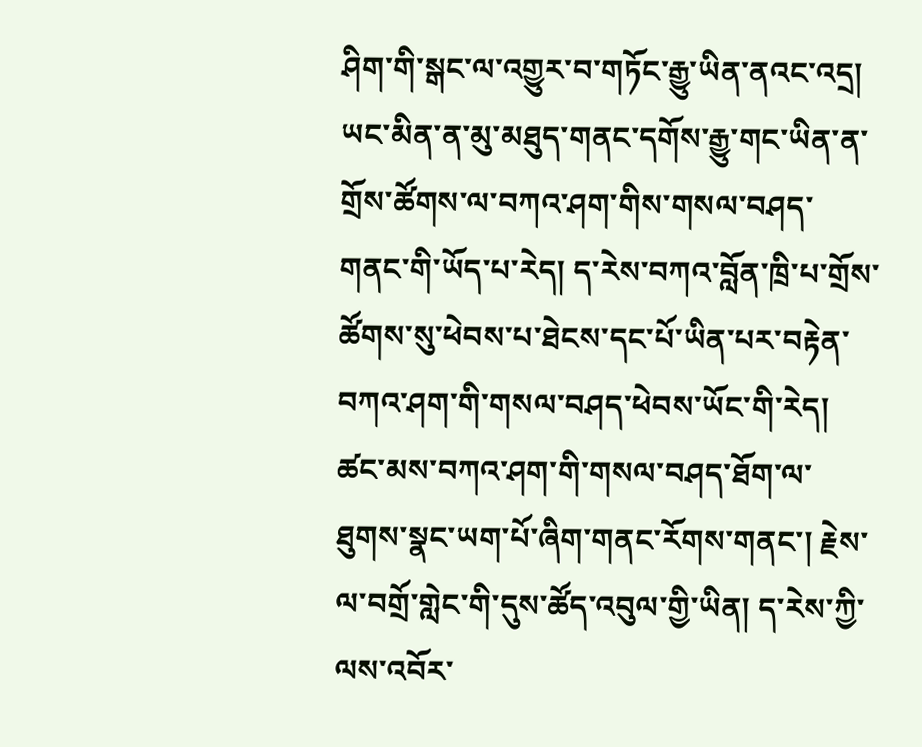ཤིག་གི་སྒང་ལ་འགྱུར་བ་གཏོང་རྒྱུ་ཡིན་ནའང་འདྲ། ཡང་མིན་ན་མུ་མཐུད་གནང་དགོས་རྒྱུ་གང་ཡིན་ན་གྲོས་ཚོགས་ལ་བཀའ་ཤག་གིས་གསལ་བཤད་གནང་གི་ཡོད་པ་རེད། ད་རེས་བཀའ་བློན་ཁྲི་པ་གྲོས་ཚོགས་སུ་ཕེབས་པ་ཐེངས་དང་པོ་ཡིན་པར་བརྟེན་བཀའ་ཤག་གི་གསལ་བཤད་ཕེབས་ཡོང་གི་རེད། ཚང་མས་བཀའ་ཤག་གི་གསལ་བཤད་ཐོག་ལ་ཐུགས་སྣང་ཡག་པོ་ཞིག་གནང་རོགས་གནང་། རྗེས་ལ་བགྲོ་གླེང་གི་དུས་ཚོད་འབུལ་གྱི་ཡིན། ད་རེས་ཀྱི་ལས་འབོར་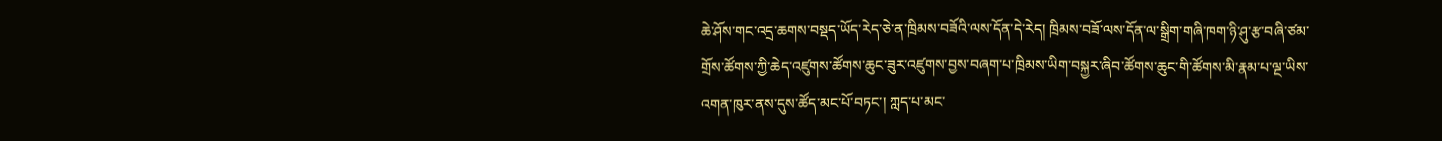ཆེ་ཤོས་གང་འདྲ་ཆགས་བསྡད་ཡོད་རེད་ཅེ་ན་ཁྲིམས་བཟོའི་ལས་དོན་དེ་རེད། ཁྲིམས་བཟོ་ལས་དོན་ལ་སྒྲིག་གཞི་ཁག་ཉི་ཤུ་རྩ་བཞི་ཙམ་གྲོས་ཚོགས་ཀྱི་ཆེད་འཛུགས་ཚོགས་ཆུང་ཟུར་འཛུགས་བྱས་བཞག་པ་ཁྲིམས་ཡིག་བསྐྱར་ཞིབ་ཚོགས་ཆུང་གི་ཚོགས་མི་རྣམ་པ་ལྔ་ཡིས་འགན་ཁུར་ནས་དུས་ཚོད་མང་པོ་བཏང་། ཀླད་པ་མང་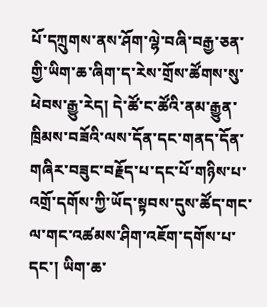པོ་དཀྲུགས་ནས་ཤོག་ལྷེ་བཞི་བརྒྱ་ཅན་གྱི་ཡིག་ཆ་ཞིག་ད་རེས་གྲོས་ཚོགས་སུ་ཕེབས་རྒྱུ་རེད། དེ་ཚོ་ང་ཚོའི་ནམ་རྒྱུན་ཁྲིམས་བཟོའི་ལས་དོན་དང་གནད་དོན་གཞིར་བཟུང་བརྗོད་པ་དང་པོ་གཉིས་པ་འགྲོ་དགོས་ཀྱི་ཡོད་སྟབས་དུས་ཚོད་གང་ལ་གང་འཚམས་ཤིག་འཇོག་དགོས་པ་དང་། ཡིག་ཆ་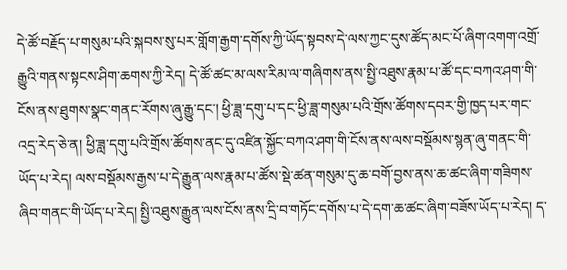དེ་ཚོ་བརྗོད་པ་གསུམ་པའི་སྐབས་སུ་པར་གློག་རྒྱག་དགོས་ཀྱི་ཡོད་སྟབས་དེ་ལས་ཀྱང་དུས་ཚོད་མང་པོ་ཞིག་འགག་འགྲོ་རྒྱུའི་གནས་སྟངས་ཤིག་ཆགས་ཀྱི་རེད། དེ་ཚོ་ཚང་མ་ལས་རིམ་ལ་གཞིགས་ནས་སྤྱི་འཐུས་རྣམ་པ་ཚོ་དང་བཀའ་ཤག་གི་ངོས་ནས་ཐུགས་སྣང་གནང་རོགས་ཞུ་རྒྱུ་དང་། ཕྱི་ཟླ་དགུ་པ་དང་ཕྱི་ཟླ་གསུམ་པའི་གྲོས་ཚོགས་དབར་གྱི་ཁྱད་པར་གང་འདྲ་རེད་ཅེ་ན། ཕྱི་ཟླ་དགུ་པའི་གྲོས་ཚོགས་ནང་དུ་འཛིན་སྐྱོང་བཀའ་ཤག་གི་ངོས་ནས་ལས་བསྡོམས་སྙན་ཞུ་གནང་གི་ཡོད་པ་རེད། ལས་བསྡོམས་རྒྱས་པ་དེ་རྒྱུན་ལས་རྣམ་པ་ཚོས་སྡེ་ཚན་གསུམ་དུ་ཆ་བགོ་བྱས་ནས་ཆ་ཚང་ཞིག་གཟིགས་ཞིབ་གནང་གི་ཡོད་པ་རེད། སྤྱི་འཐུས་རྒྱུན་ལས་ངོས་ནས་དྲི་བ་གཏོང་དགོས་པ་དེ་དག་ཆ་ཚང་ཞིག་བཟོས་ཡོད་པ་རེད། ད་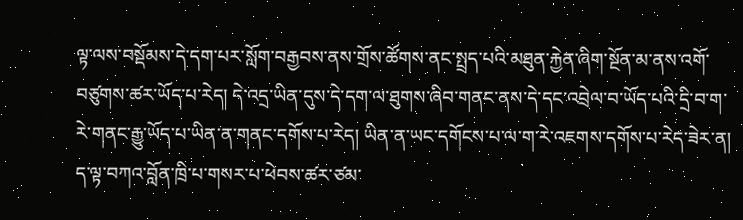ལྟ་ལས་བསྡོམས་དེ་དག་པར་སློག་བརྒྱབས་ནས་གྲོས་ཚོགས་ནང་སྤྲད་པའི་མཐུན་རྐྱེན་ཞིག་སྔོན་མ་ནས་འགོ་བཙུགས་ཚར་ཡོད་པ་རེད། དེ་འདྲ་ཡིན་དུས་དེ་དག་ལ་ཐུགས་ཞིབ་གནང་ནས་དེ་དང་འབྲེལ་བ་ཡོད་པའི་དྲི་བ་ག་རེ་གནང་རྒྱུ་ཡོད་པ་ཡིན་ན་གནང་དགོས་པ་རེད། ཡིན་ན་ཡང་དགོངས་པ་ལ་ག་རེ་འཇགས་དགོས་པ་རེད་ཟེར་ན། ད་ལྟ་བཀའ་བློན་ཁྲི་པ་གསར་པ་ཕེབས་ཚར་ཙམ་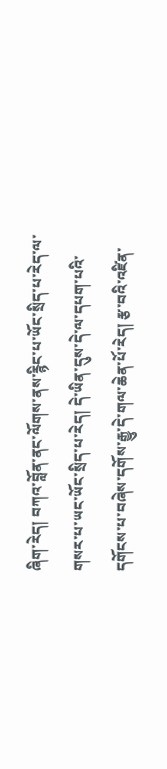ཞིག་རེད། བཀའ་བློན་ནང་ལོགས་ནས་རྙིང་པ་ཡོང་སྲིད་པ་རེད་ལ་གསར་པ་ཡང་ཡོང་སྲིད་པ་རེད། དེ་ཡིན་དུས་དེ་ལ་དཔག་པའི་དགོངས་པ་བཞེས་དགོས་རྒྱུ་དེ་གལ་ཆེན་པོ་རེད། རྩ་བའི་འཛིན་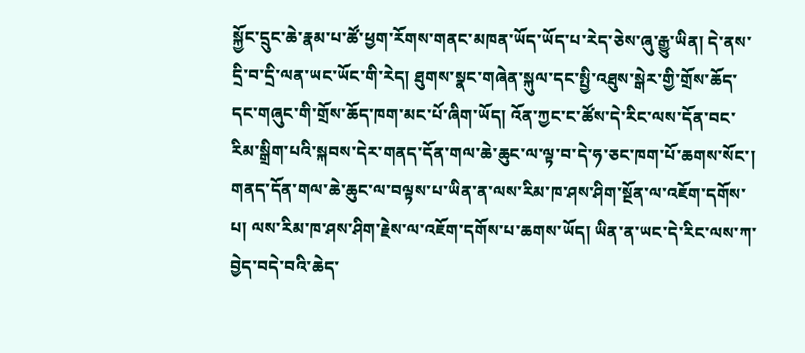སྐྱོང་དྲུང་ཆེ་རྣམ་པ་ཚོ་ཕྱག་རོགས་གནང་མཁན་ཡོད་ཡོད་པ་རེད་ཅེས་ཞུ་རྒྱུ་ཡིན། དེ་ནས་དྲི་བ་དྲི་ལན་ཡང་ཡོང་གི་རེད། ཐུགས་སྣང་གཞེན་སྐུལ་དང་སྤྱི་འཐུས་སྒེར་གྱི་གྲོས་ཆོད་དང་གཞུང་གི་གྲོས་ཆོད་ཁག་མང་པོ་ཞིག་ཡོད། འོན་ཀྱང་ང་ཚོས་དེ་རིང་ལས་དོན་བང་རིམ་སྒྲིག་པའི་སྐབས་དེར་གནད་དོན་གལ་ཆེ་ཆུང་ལ་ལྟ་བ་དེ་ཧ་ཅང་ཁག་པོ་ཆགས་སོང་། གནད་དོན་གལ་ཆེ་ཆུང་ལ་བལྟས་པ་ཡིན་ན་ལས་རིམ་ཁ་ཤས་ཤིག་སྔོན་ལ་འཇོག་དགོས་པ། ལས་རིམ་ཁ་ཤས་ཤིག་རྗེས་ལ་འཇོག་དགོས་པ་ཆགས་ཡོད། ཡིན་ན་ཡང་དེ་རིང་ལས་ཀ་བྱེད་བདེ་བའི་ཆེད་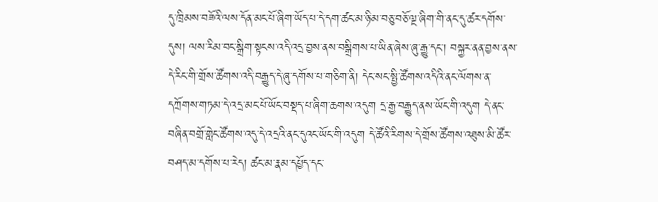དུ་ཁྲིམས་བཟོའི་ལས་དོན་མང་པོ་ཞིག་ཡོད་པ་དེ་དག་ཚང་མ་ཉི་མ་བཅུ་བཅོ་ལྔ་ཞིག་གི་ནང་དུ་ཚར་དགོས་དུས། ལས་རིམ་བང་སྒྲིག་སྟངས་འདི་འདྲ་བྱས་ནས་བསྒྲིགས་པ་ཡིན་ཞེས་ཞུ་རྒྱུ་དང་། བསྐྱར་ནན་བྱས་ནས་དེ་རིང་གི་གྲོས་ཚོགས་འདི་བརྒྱུད་དེ་ཞུ་དགོས་པ་གཅིག་ནི། དེང་སང་སྤྱི་ཚོགས་འདིའི་ནང་ལོགས་ན་དཀྲོགས་གཏམ་དེ་འདྲ་མང་པོ་ཡོང་བསྡད་པ་ཞིག་ཆགས་འདུག དྲ་རྒྱ་བརྒྱུད་ནས་ཡོང་གི་འདུག དེ་ནང་བཞིན་བགྲོ་གླེང་ཚོགས་འདུ་དེ་འདྲའི་ནང་དུའང་ཡོང་གི་འདུག དེ་ཚོའི་རིགས་དེ་གྲོས་ཚོགས་འཐུས་མི་ཚོར་བཤད་མ་དགོས་པ་རེད། ཚང་མ་རྣམ་དཔྱོད་དང་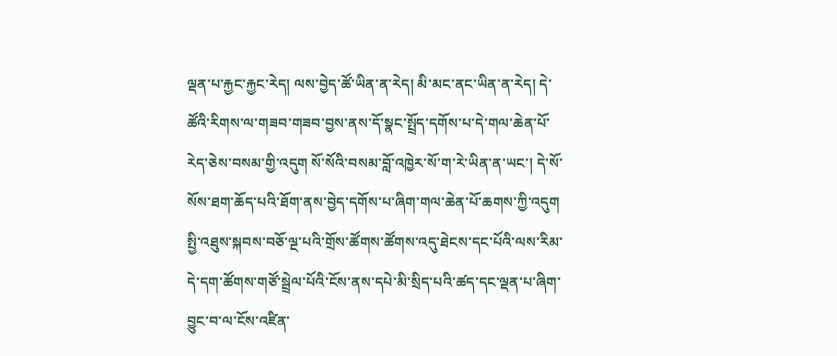ལྡན་པ་རྐྱང་རྐྱང་རེད། ལས་བྱེད་ཚོ་ཡིན་ན་རེད། མི་མང་ནང་ཡིན་ན་རེད། དེ་ཚོའི་རིགས་ལ་གཟབ་གཟབ་བྱས་ནས་དོ་སྣང་སྤྲོད་དགོས་པ་དེ་གལ་ཆེན་པོ་རེད་ཅེས་བསམ་གྱི་འདུག སོ་སོའི་བསམ་བློ་འཁྱེར་སོ་ག་རེ་ཡིན་ན་ཡང་། དེ་སོ་སོས་ཐག་ཆོད་པའི་ཐོག་ནས་བྱེད་དགོས་པ་ཞིག་གལ་ཆེན་པོ་ཆགས་ཀྱི་འདུག སྤྱི་འཐུས་སྐབས་བཅོ་ལྔ་པའི་གྲོས་ཚོགས་ཚོགས་འདུ་ཐེངས་དང་པོའི་ལས་རིམ་དེ་དག་ཚོགས་གཙོ་སྦྲེལ་པོའི་ངོས་ནས་དཔེ་མི་སྲིད་པའི་ཚད་དང་ལྡན་པ་ཞིག་བྱུང་བ་ལ་ངོས་འཛིན་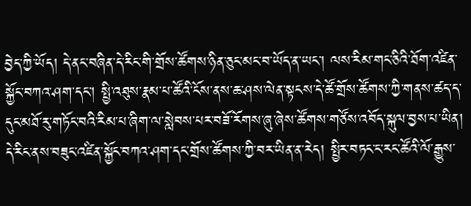བྱེད་ཀྱི་ཡོད། དེ་ནང་བཞིན་དེ་རིང་གི་གྲོས་ཚོགས་ཉིན་ཅུང་མང་བ་ཡོད་ན་ཡང་། ལས་རིམ་གང་ཅིའི་ཐོག་འཛིན་སྐྱོང་བཀའ་ཤག་དང་། སྤྱི་འཐུས་རྣམ་པ་ཚོའི་ངོས་ནས་ཆ་ཤས་ལེན་སྟངས་དེ་ཚོ་གྲོས་ཚོགས་ཀྱི་གནས་ཚད་ད་དུང་མཐོ་རུ་གཏོང་བའི་རིམ་པ་ཞིག་ལ་སླེབས་པར་བཟོ་རོགས་ཞུ་ཞེས་ཚོགས་གཙོས་འབོད་སྐུལ་བྱས་པ་ཡིན། དེ་རིང་ནས་བཟུང་འཛིན་སྐྱོང་བཀའ་ཤག་དང་གྲོས་ཚོགས་ཀྱི་བར་ཡིན་ན་རེད། སྤྱིར་བཏང་ང་རང་ཚོའི་ལོ་རྒྱུས་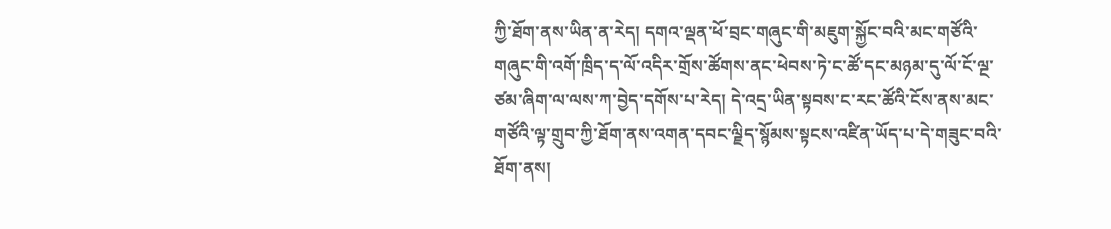ཀྱི་ཐོག་ནས་ཡིན་ན་རེད། དགའ་ལྡན་ཕོ་བྲང་གཞུང་གི་མཇུག་སྐྱོང་བའི་མང་གཙོའི་གཞུང་གི་འགོ་ཁྲིད་ད་ལོ་འདིར་གྲོས་ཚོགས་ནང་ཕེབས་ཏེ་ང་ཚོ་དང་མཉམ་དུ་ལོ་ངོ་ལྔ་ཙམ་ཞིག་ལ་ལས་ཀ་བྱེད་དགོས་པ་རེད། དེ་འདྲ་ཡིན་སྟབས་ང་རང་ཚོའི་ངོས་ནས་མང་གཙོའི་ལྟ་གྲུབ་ཀྱི་ཐོག་ནས་འགན་དབང་ལྗིད་སྙོམས་སྟངས་འཛིན་ཡོད་པ་དེ་གཟུང་བའི་ཐོག་ནས།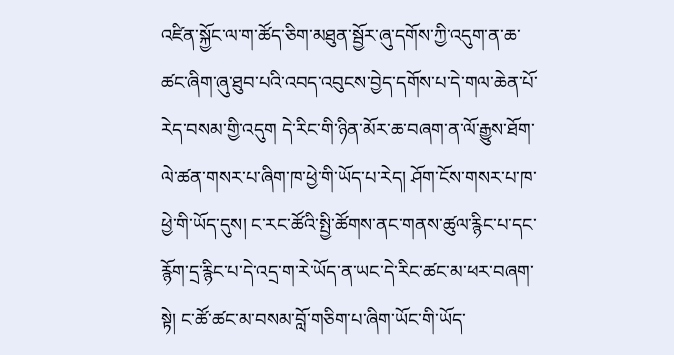འཛིན་སྐྱོང་ལ་ག་ཚོད་ཅིག་མཐུན་སྦྱོར་ཞུ་དགོས་ཀྱི་འདུག་ན་ཆ་ཚང་ཞིག་ཞུ་ཐུབ་པའི་འབད་འབུངས་བྱེད་དགོས་པ་དེ་གལ་ཆེན་པོ་རེད་བསམ་གྱི་འདུག དེ་རིང་གི་ཉིན་མོར་ཆ་བཞག་ན་ལོ་རྒྱུས་ཐོག་ལེ་ཚན་གསར་པ་ཞིག་ཁ་ཕྱེ་གི་ཡོད་པ་རེད། ཤོག་ངོས་གསར་པ་ཁ་ཕྱེ་གི་ཡོད་དུས། ང་རང་ཚོའི་སྤྱི་ཚོགས་ནང་གནས་ཚུལ་རྙིང་པ་དང་རྙོག་དྲ་རྙིང་པ་དེ་འདྲ་ག་རེ་ཡོད་ན་ཡང་དེ་རིང་ཚང་མ་ཕར་བཞག་སྟེ། ང་ཚོ་ཚང་མ་བསམ་བློ་གཅིག་པ་ཞིག་ཡོང་གི་ཡོད་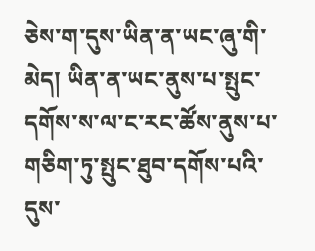ཅེས་ག་དུས་ཡིན་ན་ཡང་ཞུ་གི་མེད། ཡིན་ན་ཡང་ནུས་པ་སྤུང་དགོས་ས་ལ་ང་རང་ཚོས་ནུས་པ་གཅིག་ཏུ་སྤུང་ཐུབ་དགོས་པའི་དུས་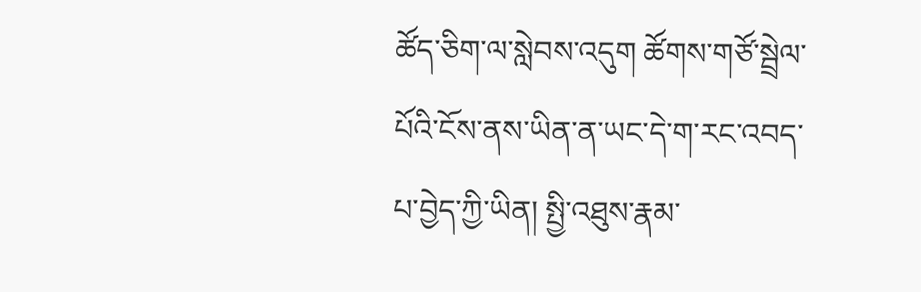ཚོད་ཅིག་ལ་སླེབས་འདུག ཚོགས་གཙོ་སྦྲེལ་པོའི་ངོས་ནས་ཡིན་ན་ཡང་དེ་ག་རང་འབད་པ་བྱེད་ཀྱི་ཡིན། སྤྱི་འཐུས་རྣམ་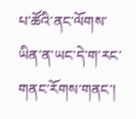པ་ཚོའི་ནང་ལོགས་ཡིན་ན་ཡང་དེ་ག་རང་གནང་རོགས་གནང་།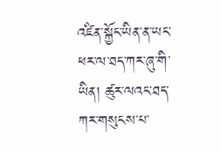འཛིན་སྐྱོང་ཡིན་ན་ཡང་ཕར་ལ་ཐད་ཀར་ཞུ་གི་ཡིན། ཚུར་ལའང་ཐད་ཀར་གསུངས་པ་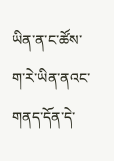ཡིན་ན་ང་ཚོས་ག་རེ་ཡིན་ནའང་གནད་དོན་དེ་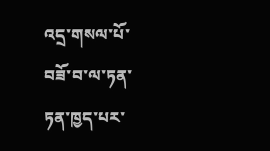འདྲ་གསལ་པོ་བཟོ་བ་ལ་ཏན་ཏན་ཁྱད་པར་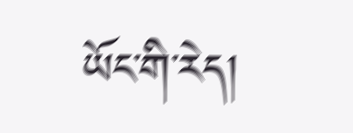ཡོང་གི་རེད།